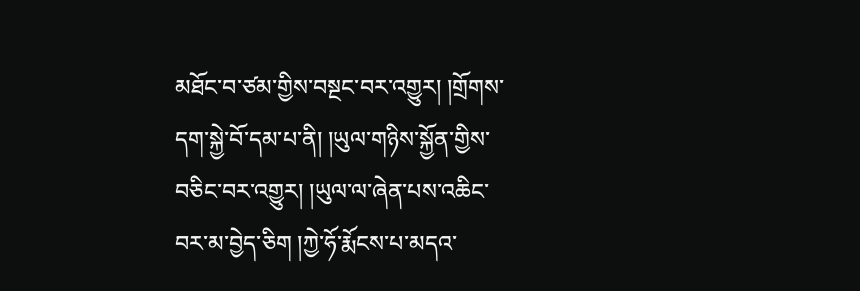མཐོང་བ་ཙམ་གྱིས་བསྔང་བར་འགྱུར། །གྲོགས་དག་སྐྱེ་བོ་དམ་པ་ནི། །ཡུལ་གཉིས་སྐྱོན་གྱིས་བཅིང་བར་འགྱུར། །ཡུལ་ལ་ཞེན་པས་འཆིང་བར་མ་བྱེད་ཅིག །ཀྱེ་ཧོ་རྨོངས་པ་མདའ་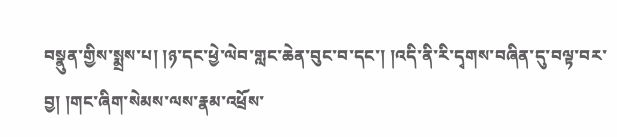བསྣུན་གྱིས་སྨྲས་པ། །ཉ་དང་ཕྱེ་ལེབ་གླང་ཆེན་བུང་བ་དང་། །འདི་ནི་རི་དྭགས་བཞིན་དུ་བལྟ་བར་བྱ། །གང་ཞིག་སེམས་ལས་རྣམ་འཕྲོས་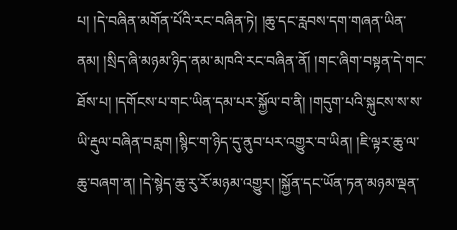པ། །དེ་བཞིན་མགོན་པོའི་རང་བཞིན་ཏེ། །ཆུ་དང་རླབས་དག་གཞན་ཡིན་ནམ། །སྲིད་ཞི་མཉམ་ཉིད་ནམ་མཁའི་རང་བཞིན་ནོ། །གང་ཞིག་བསྟན་དེ་གང་ཐོས་པ། །དགོངས་པ་གང་ཡིན་དམ་པར་སྐྱོལ་བ་ནི། །གདུག་པའི་སྐུངས་ས་ས་ཡི་རྡུལ་བཞིན་བརླག །སྙིང་ག་ཉིད་དུ་ནུབ་པར་འགྱུར་བ་ཡིན། །ཇི་ལྟར་ཆུ་ལ་ཆུ་བཞག་ན། །དེ་སྙེད་ཆུ་རུ་རོ་མཉམ་འགྱུར། །སྐྱོན་དང་ཡོན་ཏན་མཉམ་ལྡན་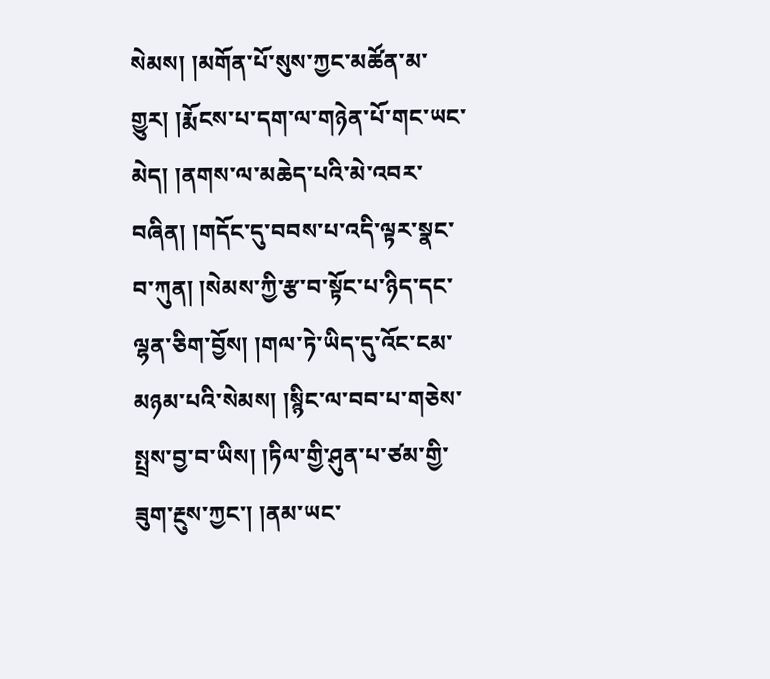སེམས། །མགོན་པོ་སུས་ཀྱང་མཚོན་མ་གྱུར། །རྨོངས་པ་དག་ལ་གཉེན་པོ་གང་ཡང་མེད། །ནགས་ལ་མཆེད་པའི་མེ་འབར་བཞིན། །གདོང་དུ་བབས་པ་འདི་ལྟར་སྣང་བ་ཀུན། །སེམས་ཀྱི་རྩ་བ་སྟོང་པ་ཉིད་དང་ལྷན་ཅིག་བྱོས། །གལ་ཏེ་ཡིད་དུ་འོང་ངམ་མཉམ་པའི་སེམས། །སྙིང་ལ་བབ་པ་གཅེས་སྤྲས་བྱ་བ་ཡིས། །ཏིལ་གྱི་ཤུན་པ་ཙམ་གྱི་ཟུག་རྔུས་ཀྱང་། །ནམ་ཡང་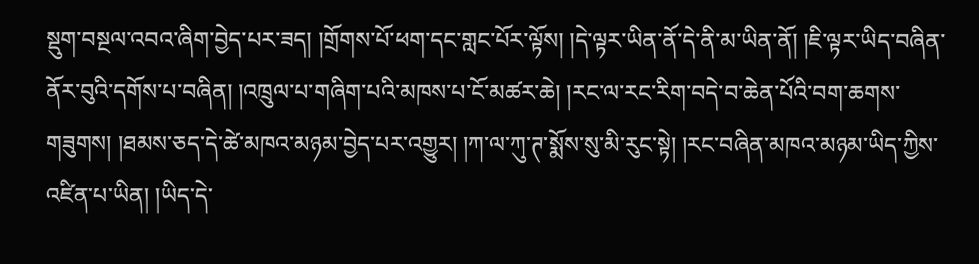སྡུག་བསྔལ་འབའ་ཞིག་བྱེད་པར་ཟད། །གྲོགས་པོ་ཕག་དང་གླང་པོར་ལྟོས། །དེ་ལྟར་ཡིན་ནོ་དེ་ནི་མ་ཡིན་ནོ། །ཇི་ལྟར་ཡིད་བཞིན་ནོར་བུའི་དགོས་པ་བཞིན། །འཁྲུལ་པ་གཞིག་པའི་མཁས་པ་ངོ་མཚར་ཆེ། །རང་ལ་རང་རིག་བདེ་བ་ཆེན་པོའི་བག་ཆགས་གཟུགས། །ཐམས་ཅད་དེ་ཚེ་མཁའ་མཉམ་བྱེད་པར་འགྱུར། །ཀ་ལ་ཀུ་ཊ་སྨོས་སུ་མི་རུང་སྟེ། །རང་བཞིན་མཁའ་མཉམ་ཡིད་ཀྱིས་འཛིན་པ་ཡིན། །ཡིད་དེ་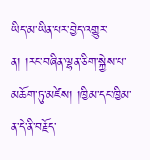ཡིད་མ་ཡིན་པར་བྱེད་འགྱུར་ན། །རང་བཞིན་ལྷན་ཅིག་སྐྱེས་པ་མཆོག་ཏུ་མཛེས། །ཁྱིམ་དང་ཁྱིམ་ན་དེ་ནི་བརྗོད་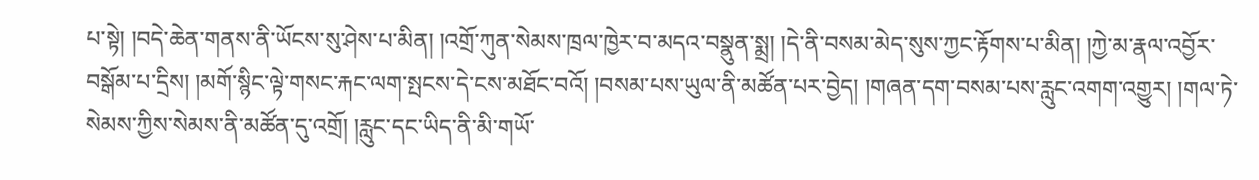པ་སྟེ། །བདེ་ཆེན་གནས་ནི་ཡོངས་སུ་ཤེས་པ་མིན། །འགྲོ་ཀུན་སེམས་ཁྲལ་ཁྱེར་བ་མདའ་བསྣུན་སྨྲ། །དེ་ནི་བསམ་མེད་སུས་ཀྱང་རྟོགས་པ་མིན། །ཀྱེ་མ་རྣལ་འབྱོར་བསྒོམ་པ་དྲིས། །མགོ་སྙིང་ལྟེ་གསང་རྐང་ལག་སྤངས་དེ་ངས་མཐོང་བའོ། །བསམ་པས་ཡུལ་ནི་མཚོན་པར་བྱེད། །གཞན་དག་བསམ་པས་རླུང་འགག་འགྱུར། །གལ་ཏེ་སེམས་ཀྱིས་སེམས་ནི་མཚོན་དུ་འགྲོ། །རླུང་དང་ཡིད་ནི་མི་གཡོ་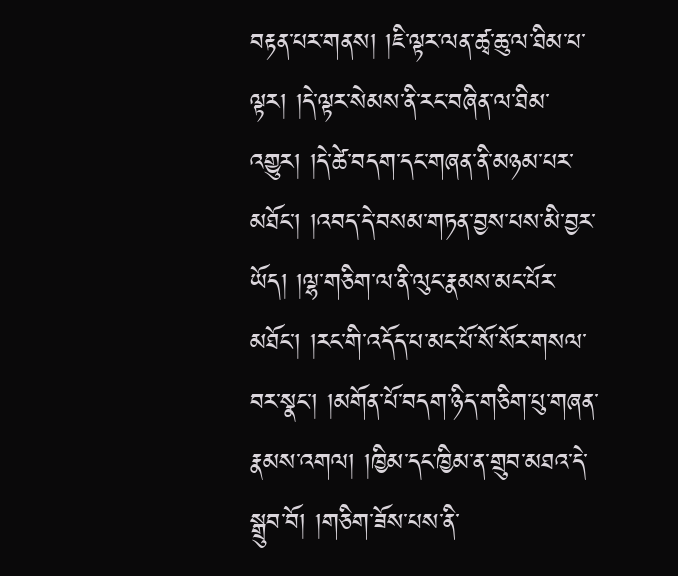བརྟན་པར་གནས། །ཇི་ལྟར་ལན་ཚྭ་ཆུ་ལ་ཐིམ་པ་ལྟར། །དེ་ལྟར་སེམས་ནི་རང་བཞིན་ལ་ཐིམ་འགྱུར། །དེ་ཚེ་བདག་དང་གཞན་ནི་མཉམ་པར་མཐོང་། །འབད་དེ་བསམ་གཏན་བྱས་པས་མི་བྱར་ཡོད། །ལྷ་གཅིག་ལ་ནི་ལུང་རྣམས་མང་པོར་མཐོང་། །རང་གི་འདོད་པ་མང་པོ་སོ་སོར་གསལ་བར་སྣང་། །མགོན་པོ་བདག་ཉིད་གཅིག་པུ་གཞན་རྣམས་འགལ། །ཁྱིམ་དང་ཁྱིམ་ན་གྲུབ་མཐའ་དེ་སྒྲུབ་བོ། །གཅིག་ཟོས་པས་ནི་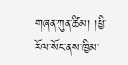གཞན་ཀུན་ཚིམ། །ཕྱི་རོལ་སོང་ནས་ཁྱིམ་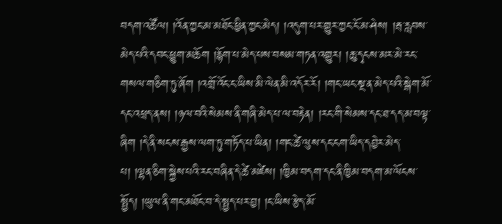བདག་འཚོལ། །འོན་ཀྱང་མ་མཐོང་ཕྱིན་ཀྱང་མེད། །འདུག་པར་གྱུར་ཀྱང་ངོ་མ་ཤེས། །རྦ་རླབས་མེད་པའི་དབང་ཕྱུག་མཆོག །རྙོག་པ་མེད་པས་བསམ་གཏན་འགྱུར། །ཆུ་དྭངས་མར་མེ་རང་གསལ་གཅིག་ཏུ་ཞོག །འགྲོ་འོང་ང་ཡིས་མི་ལེན་མི་འདོར་རོ། །གང་ཡང་སྔ་ན་མེད་པའི་སྒེག་མོ་དང་འཕྲད་ནས། །ཉལ་བའི་སེམས་ནི་གཞི་མེད་པ་ལ་བརྟེན། །རང་གི་སེམས་དང་ཐ་དད་མ་བལྟ་ཞིག །དེ་ནི་སངས་རྒྱས་ལག་ཏུ་གཏོད་པ་ཡིན། །གང་ཚེ་ལུས་དང་ངག་ཡིད་དབྱེར་མེད་པ། །ལྷན་ཅིག་སྐྱེས་པའི་རང་བཞིན་དེ་ཚེ་མཛེས། །ཁྱིམ་བདག་དང་ནི་ཁྱིམ་བདག་མ་ལོངས་སྤྱོད། །ཡུལ་ནི་གང་མཐོང་བ་དེ་སྤྱད་པར་བྱ། །ང་ཡིས་རྩེད་མོ་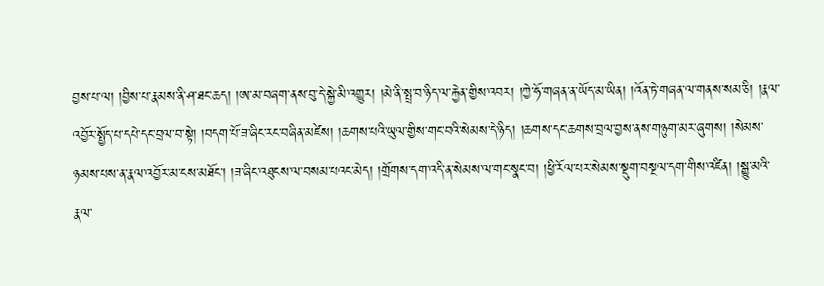བྱས་པ་ལ། །བྱིས་པ་རྣམས་ནི་ཤ་ཐང་ཆད། །ཨ་མ་བཞག་ནས་བུ་དེ་སྐྱེ་མི་འགྱུར། །མེ་ནི་སྤྲ་བ་ཉིད་ལ་རྐྱེན་གྱིས་འབར། །ཀྱེ་ཧོ་གཞན་ན་ཡོད་མ་ཡིན། །འོན་ཏེ་གཞན་ལ་གནས་སམ་ཅི། །རྣལ་འབྱོར་སྤྱོད་པ་དཔེ་དང་བྲལ་བ་སྟེ། །བདག་པོ་ཟ་ཞིང་རང་བཞིན་མཛེས། །ཆགས་པའི་ཡུལ་གྱིས་གང་བའི་སེམས་དེ་ཉིད། །ཆགས་དང་ཆགས་བྲལ་བྱས་ནས་གཉུག་མར་ཞུགས། །སེམས་ཉམས་པས་ན་རྣལ་འབྱོར་མ་ངས་མཐོང་། །ཟ་ཞིང་འཐུངས་ལ་བསམ་པའང་མེད། །གྲོགས་དག་འདི་ན་སེམས་ལ་གང་སྣང་བ། །ཕྱི་རོལ་པར་སེམས་སྡུག་བསྔལ་དག་གིས་འཛིན། །སྒྱུ་མའི་རྣལ་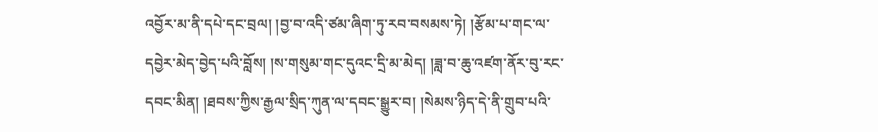འབྱོར་མ་ནི་དཔེ་དང་བྲལ། །བྱ་བ་འདི་ཙམ་ཞིག་ཏུ་རབ་བསམས་ཏེ། །རྩོམ་པ་གང་ལ་དབྱེར་མེད་བྱེད་པའི་བློས། །ས་གསུམ་གང་དུའང་དྲི་མ་མེད། །ཟླ་བ་ཆུ་འཛག་ནོར་བུ་རང་དབང་མིན། །ཐབས་ཀྱིས་རྒྱལ་སྲིད་ཀུན་ལ་དབང་སྒྱུར་བ། །སེམས་ཉིད་དེ་ནི་གྲུབ་པའི་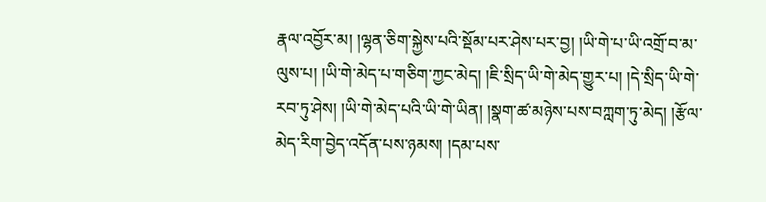རྣལ་འབྱོར་མ། །ལྷན་ཅིག་སྐྱེས་པའི་སྡོམ་པར་ཤེས་པར་བྱ། །ཡི་གེ་པ་ཡི་འགྲོ་བ་མ་ལུས་པ། །ཡི་གེ་མེད་པ་གཅིག་ཀྱང་མེད། །ཇི་སྲིད་ཡི་གེ་མེད་གྱུར་པ། །དེ་སྲིད་ཡི་གེ་རབ་ཏུ་ཤེས། །ཡི་གེ་མེད་པའི་ཡི་གེ་ཡིན། །སྣག་ཚ་མཉེས་པས་བཀླག་ཏུ་མེད། །རྩོལ་མེད་རིག་བྱེད་འདོན་པས་ཉམས། །དམ་པས་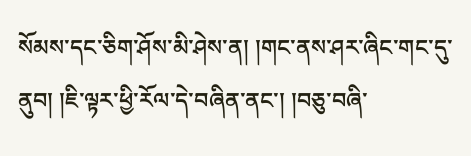སོམས་དང་ཅིག་ཤོས་མི་ཤེས་ན། །གང་ནས་ཤར་ཞིང་གང་དུ་ནུབ། །ཇི་ལྟར་ཕྱི་རོལ་དེ་བཞིན་ནང་། །བཅུ་བཞི་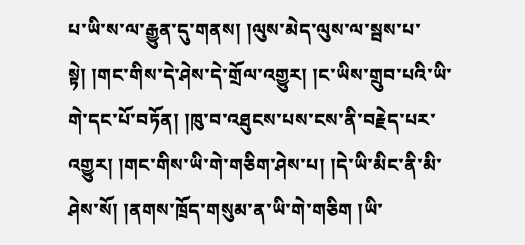པ་ཡི་ས་ལ་རྒྱུན་དུ་གནས། །ལུས་མེད་ལུས་ལ་སྦས་པ་སྟེ། །གང་གིས་དེ་ཤེས་དེ་གྲོལ་འགྱུར། །ང་ཡིས་གྲུབ་པའི་ཡི་གེ་དང་པོ་བཏོན། །ཁུ་བ་འཐུངས་པས་ངས་ནི་བརྗེད་པར་འགྱུར། །གང་གིས་ཡི་གེ་གཅིག་ཤེས་པ། །དེ་ཡི་མིང་ནི་མི་ཤེས་སོ། །ནགས་ཁྲོད་གསུམ་ན་ཡི་གེ་གཅིག །ཡི་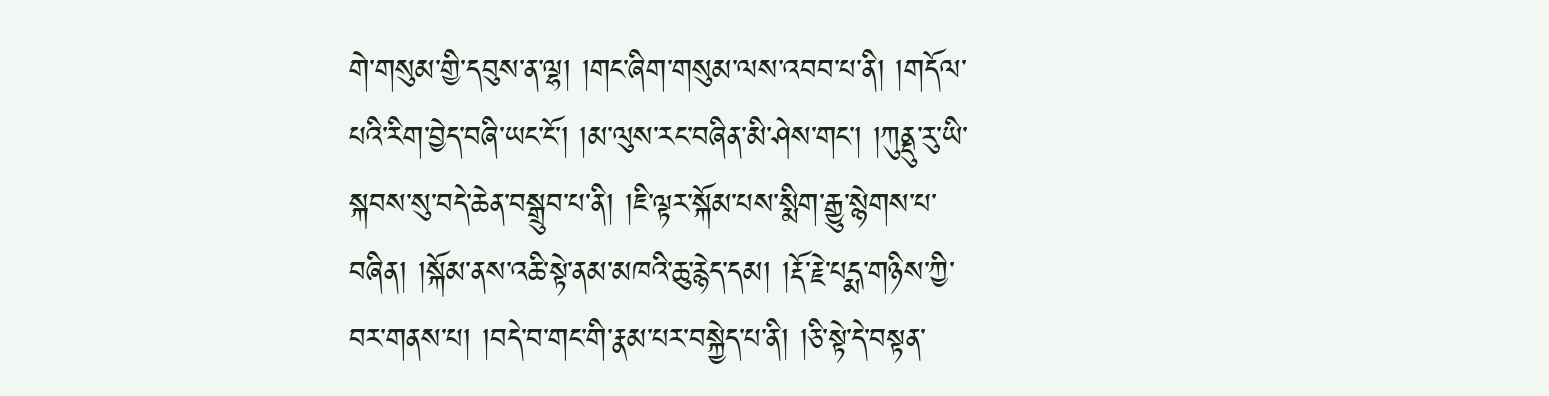གེ་གསུམ་གྱི་དབུས་ན་ལྷ། །གང་ཞིག་གསུམ་ལས་འབབ་པ་ནི། །གདོལ་པའི་རིག་བྱེད་བཞི་ཡང་ངོ་། །མ་ལུས་རང་བཞིན་མི་ཤེས་གང་། །ཀུནྡུ་རུ་ཡི་སྐབས་སུ་བདེ་ཆེན་བསྒྲུབ་པ་ནི། །ཇི་ལྟར་སྐོམ་པས་སྨིག་རྒྱུ་སྙེགས་པ་བཞིན། །སྐོམ་ནས་འཆི་སྟེ་ནམ་མཁའི་ཆུ་རྙེད་དམ། །རྡོ་རྗེ་པདྨ་གཉིས་ཀྱི་བར་གནས་པ། །བདེ་བ་གང་གི་རྣམ་པར་བསྐྱེད་པ་ནི། །ཅི་སྟེ་དེ་བསྟན་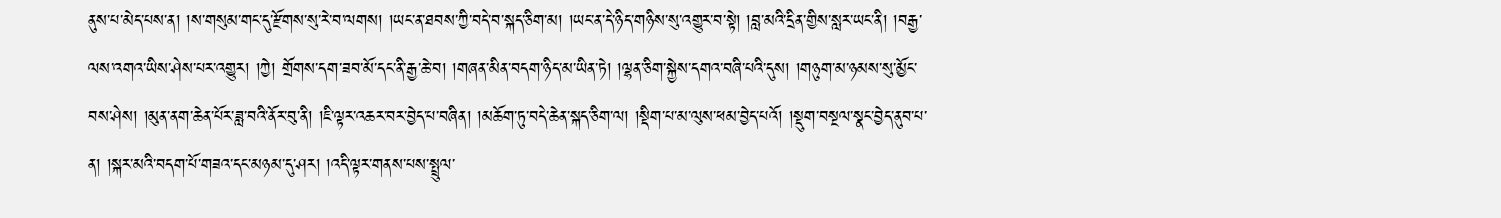ནུས་པ་མེད་པས་ན། །ས་གསུམ་གང་དུ་རྫོགས་སུ་རེ་བ་ལགས། །ཡང་ན་ཐབས་ཀྱི་བདེ་བ་སྐད་ཅིག་མ། །ཡང་ན་དེ་ཉིད་གཉིས་སུ་འགྱུར་བ་སྟེ། །བླ་མའི་དྲིན་གྱིས་སླར་ཡང་ནི། །བརྒྱ་ལས་འགའ་ཡིས་ཤེས་པར་འགྱུར། །ཀྱེ། གྲོགས་དག་ཟབ་མོ་དང་ནི་རྒྱ་ཆེ་བ། །གཞན་མིན་བདག་ཉིད་མ་ཡིན་ཏེ། །ལྷན་ཅིག་སྐྱེས་དགའ་བཞི་པའི་དུས། །གཉུག་མ་ཉམས་སུ་མྱོང་བས་ཤེས། །མུན་ནག་ཆེན་པོར་ཟླ་བའི་ནོར་བུ་ནི། །ཇི་ལྟར་འཆར་བར་བྱེད་པ་བཞིན། །མཆོག་ཏུ་བདེ་ཆེན་སྐད་ཅིག་ལ། །སྡིག་པ་མ་ལུས་ཕམ་བྱེད་པའོ། །སྡུག་བསྔལ་སྣང་བྱེད་ནུབ་པ་ན། །སྐར་མའི་བདག་པོ་གཟའ་དང་མཉམ་དུ་ཤར། །འདི་ལྟར་གནས་པས་སྤྲུལ་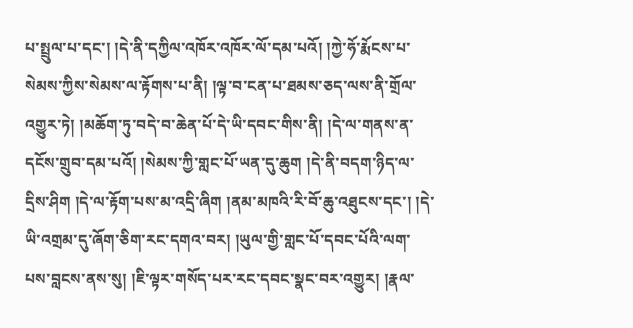པ་སྤྲུལ་པ་དང་། །དེ་ནི་དཀྱིལ་འཁོར་འཁོར་ལོ་དམ་པའོ། །ཀྱེ་ཧོ་རྨོངས་པ་སེམས་ཀྱིས་སེམས་ལ་རྟོགས་པ་ནི། །ལྟ་བ་ངན་པ་ཐམས་ཅད་ལས་ནི་གྲོལ་འགྱུར་ཏེ། །མཆོག་ཏུ་བདེ་བ་ཆེན་པོ་དེ་ཡི་དབང་གིས་ནི། །དེ་ལ་གནས་ན་དངོས་གྲུབ་དམ་པའོ། །སེམས་ཀྱི་གླང་པོ་ཡན་དུ་ཆུག །དེ་ནི་བདག་ཉིད་ལ་དྲིས་ཤིག །དེ་ལ་རྟོག་པས་མ་འདྲི་ཞིག །ནམ་མཁའི་རི་བོ་ཆུ་འཐུངས་དང་། །དེ་ཡི་འགྲམ་དུ་ཞོག་ཅིག་རང་དགའ་བར། །ཡུལ་གྱི་གླང་པོ་དབང་པོའི་ལག་པས་བླངས་ནས་སུ། །ཇི་ལྟར་གསོད་པར་རང་དབང་སྣང་བར་འགྱུར། །རྣལ་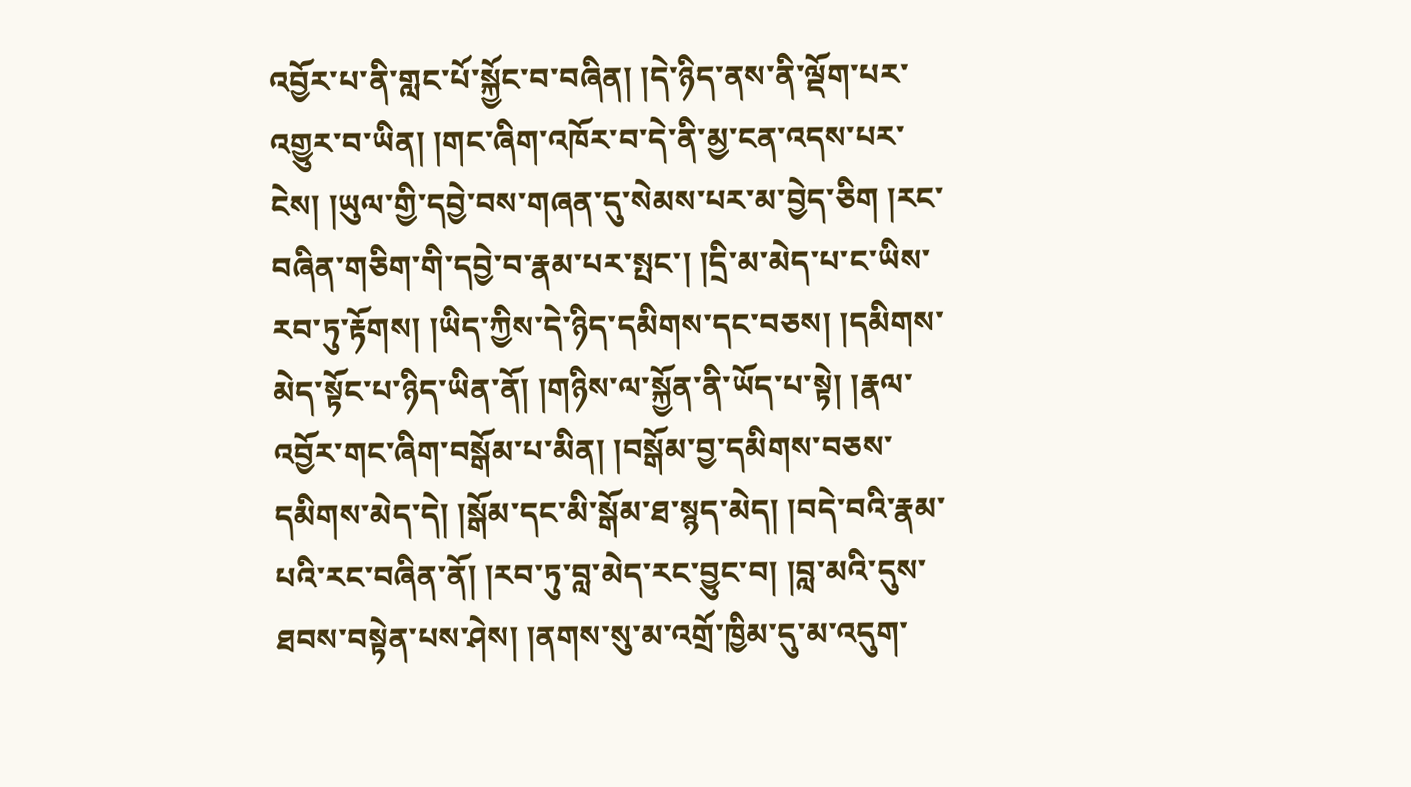འབྱོར་པ་ནི་གླང་པོ་སྐྱོང་བ་བཞིན། །དེ་ཉིད་ནས་ནི་ལྡོག་པར་འགྱུར་བ་ཡིན། །གང་ཞིག་འཁོར་བ་དེ་ནི་མྱ་ངན་འདས་པར་ངེས། །ཡུལ་གྱི་དབྱེ་བས་གཞན་དུ་སེམས་པར་མ་བྱེད་ཅིག །རང་བཞིན་གཅིག་གི་དབྱེ་བ་རྣམ་པར་སྤང་། །དྲི་མ་མེད་པ་ང་ཡིས་རབ་ཏུ་རྟོགས། །ཡིད་ཀྱིས་དེ་ཉིད་དམིགས་དང་བཅས། །དམིགས་མེད་སྟོང་པ་ཉིད་ཡིན་ནོ། །གཉིས་ལ་སྐྱོན་ནི་ཡོད་པ་སྟེ། །རྣལ་འབྱོར་གང་ཞིག་བསྒོམ་པ་མིན། །བསྒོམ་བྱ་དམིགས་བཅས་དམིགས་མེད་དེ། །སྒོམ་དང་མི་སྒོམ་ཐ་སྙད་མེད། །བདེ་བའི་རྣམ་པའི་རང་བཞིན་ནོ། །རབ་ཏུ་བླ་མེད་རང་བྱུང་བ། །བླ་མའི་དུས་ཐབས་བསྟེན་པས་ཤེས། །ནགས་སུ་མ་འགྲོ་ཁྱིམ་དུ་མ་འདུག་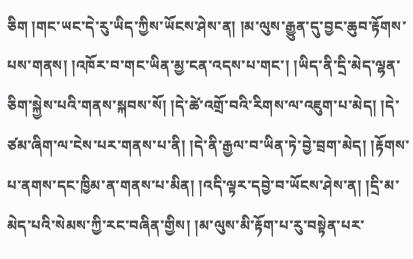ཅིག །གང་ཡང་དེ་རུ་ཡིད་ཀྱིས་ཡོངས་ཤེས་ན། །མ་ལུས་རྒྱུན་དུ་བྱང་ཆུབ་རྟོགས་པས་གནས། །འཁོར་བ་གང་ཡིན་མྱ་ངན་འདས་པ་གང་། །ཡིད་ནི་དྲི་མེད་ལྷན་ཅིག་སྐྱེས་པའི་གནས་སྐབས་སོ། །དེ་ཚེ་འགྲོ་བའི་རིགས་ལ་འཇུག་པ་མེད། །དེ་ཙམ་ཞིག་ལ་ངེས་པར་གནས་པ་ནི། །དེ་ནི་རྒྱལ་བ་ཡིན་ཏེ་བྱེ་བྲག་མེད། །རྟོགས་པ་ནགས་དང་ཁྱིམ་ན་གནས་པ་མིན། །འདི་ལྟར་དབྱེ་བ་ཡོངས་ཤེས་ན། །དྲི་མ་མེད་པའི་སེམས་ཀྱི་རང་བཞིན་གྱིས། །མ་ལུས་མི་རྟོག་པ་རུ་བསྟེན་པར་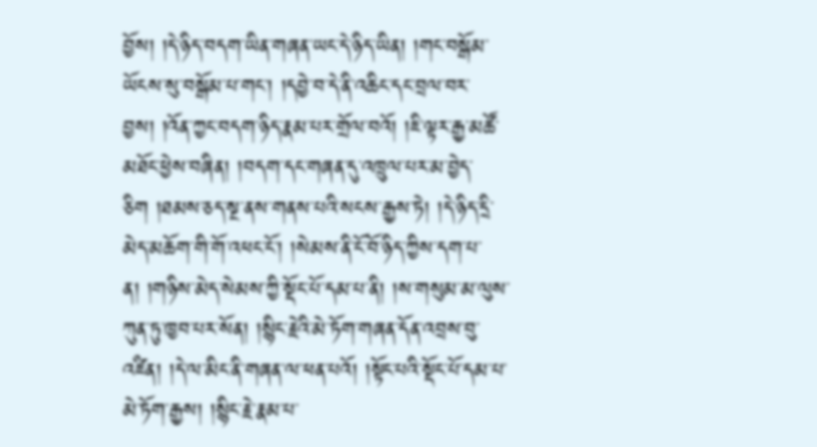བྱོས། །དེ་ཉིད་བདག་ཡིན་གཞན་ཡང་དེ་ཉིད་ཡིན། །གང་བསྒོམ་ཡོངས་སུ་བསྒོམ་པ་གང་། །དབྱེ་བ་དེ་ནི་འཆིང་དང་བྲལ་བར་བྱས། །འོན་ཀྱང་བདག་ཉིད་རྣམ་པར་གྲོལ་བའོ། །ཇི་ལྟར་རྒྱ་མཚོ་མཐོང་ཕྱེས་བཞིན། །བདག་དང་གཞན་དུ་འཁྲུལ་པར་མ་བྱེད་ཅིག །ཐམས་ཅད་སྔ་ནས་གནས་པའི་སངས་རྒྱས་ཏེ། །དེ་ཉིད་དྲི་མེད་མཆོག་གི་གོ་འཕང་ངོ་། །སེམས་ནི་ངོ་བོ་ཉིད་ཀྱིས་དག་པ་ན། །གཉིས་མེད་སེམས་ཀྱི་སྡོང་པོ་དམ་པ་ནི། །ས་གསུམ་མ་ལུས་ཀུན་ཏུ་ཁྱབ་པར་སོན། །སྙིང་རྗེའི་མེ་ཏོག་གཞན་དོན་འབྲས་བུ་འཛིན། །དེ་ལ་མིང་ནི་གཞན་ལ་ཕན་པའོ། །སྟོང་པའི་སྡོང་པོ་དམ་པ་མེ་ཏོག་རྒྱས། །སྙིང་རྗེ་རྣམ་པ་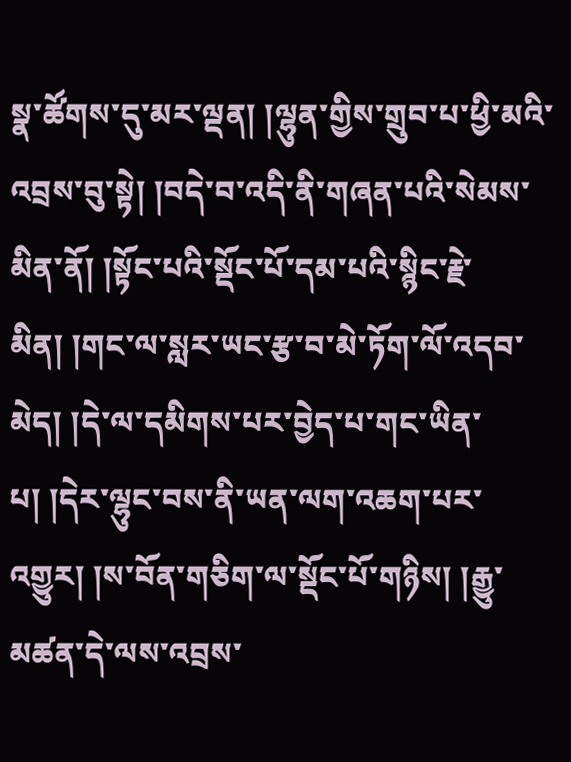སྣ་ཚོགས་དུ་མར་ལྡན། །ལྷུན་གྱིས་གྲུབ་པ་ཕྱི་མའི་འབྲས་བུ་སྟེ། །བདེ་བ་འདི་ནི་གཞན་པའི་སེམས་མིན་ནོ། །སྟོང་པའི་སྡོང་པོ་དམ་པའི་སྙིང་རྗེ་མིན། །གང་ལ་སླར་ཡང་རྩ་བ་མེ་ཏོག་ལོ་འདབ་མེད། །དེ་ལ་དམིགས་པར་བྱེད་པ་གང་ཡིན་པ། །དེར་ལྷུང་བས་ནི་ཡན་ལག་འཆག་པར་འགྱུར། །ས་བོན་གཅིག་ལ་སྡོང་པོ་གཉིས། །རྒྱུ་མཚན་དེ་ལས་འབྲས་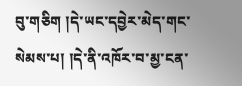བུ་གཅིག །དེ་ཡང་དབྱེར་མེད་གང་སེམས་པ། །དེ་ནི་འཁོར་བ་མྱ་ངན་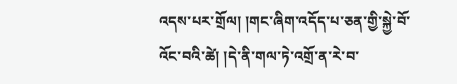འདས་པར་གྲོལ། །གང་ཞིག་འདོད་པ་ཅན་གྱི་སྐྱེ་བོ་འོང་བའི་ཚེ། །དེ་ནི་གལ་ཏེ་འགྲོ་ན་རེ་བ་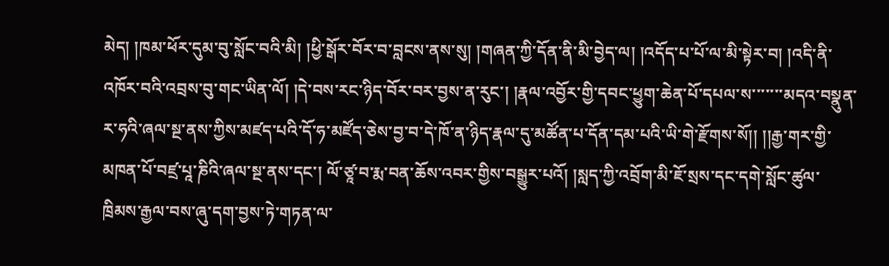མེད། །ཁམ་ཕོར་དུམ་བུ་སློང་བའི་མི། །ཕྱི་སྒོར་བོར་བ་བླངས་ནས་སུ། །གཞན་ཀྱི་དོན་ནི་མི་བྱེད་ལ། །འདོད་པ་པོ་ལ་མི་སྟེར་བ། །འདི་ནི་འཁོར་བའི་འབྲས་བུ་གང་ཡིན་ལོ། །དེ་བས་རང་ཉིད་བོར་བར་བྱས་ན་རུང་། །རྣལ་འབྱོར་གྱི་དབང་ཕྱུག་ཆེན་པོ་དཔལ་ས་་་་་་་མདའ་བསྣུན་ར་ཧའི་ཞལ་སྔ་ནས་ཀྱིས་མཛད་པའི་དོ་ཧ་མཛོད་ཅེས་བྱ་བ་དེ་ཁོ་ན་ཉིད་རྣལ་དུ་མཚོན་པ་དོན་དམ་པའི་ཡི་གེ་རྫོགས་སོ།། །།རྒྱ་གར་གྱི་མཁན་པོ་བཛྲ་པཱ་ཎིའི་ཞལ་སྔ་ནས་དང་། ལོ་ཙཱ་བ་རྨ་བན་ཆོས་འབར་གྱིས་བསྒྱུར་པའོ། །སླད་ཀྱི་འབྲོག་མི་ཇོ་སྲས་དང་དགེ་སློང་ཚུལ་ཁྲིམས་རྒྱལ་བས་ཞུ་དག་བྱས་ཏེ་གཏན་ལ་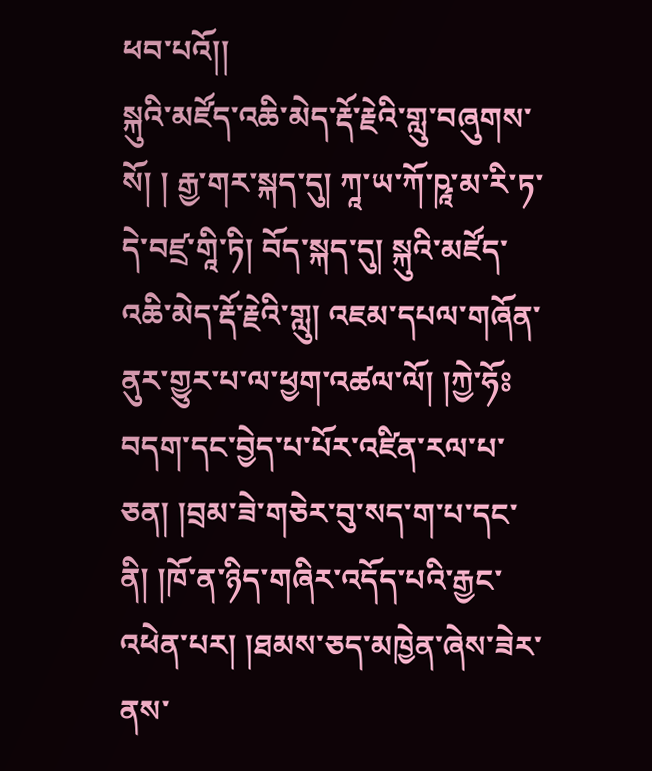ཕབ་པའོ།།
སྐུའི་མཛོད་འཆི་མེད་རྡོ་རྗེའི་གླུ་བཞུགས་སོ། ། རྒྱ་གར་སྐད་དུ། ཀཱ་ཡ་ཀོ་ཥཱ་མ་རི་ཏ་དེ་བཛྲ་གཱི་ཏི། བོད་སྐད་དུ། སྐུའི་མཛོད་འཆི་མེད་རྡོ་རྗེའི་གླུ། འཇམ་དཔལ་གཞོན་ནུར་གྱུར་པ་ལ་ཕྱག་འཚལ་ལོ། །ཀྱེ་ཧོཿ བདག་དང་བྱེད་པ་པོར་འཛིན་རལ་པ་ཅན། །བྲམ་ཟེ་གཅེར་བུ་སད་ག་པ་དང་ནི། །ཁོ་ན་ཉིད་གཞིར་འདོད་པའི་རྒྱང་འཕེན་པར། །ཐམས་ཅད་མཁྱེན་ཞེས་ཟེར་ནས་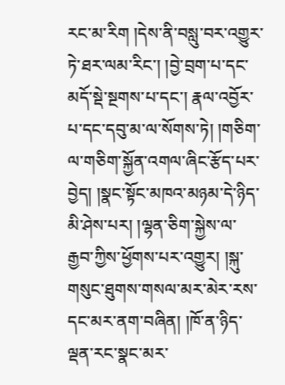རང་མ་རིག །དེས་ནི་བསླུ་བར་འགྱུར་ཏེ་ཐར་ལམ་རིང་། །བྱེ་བྲག་པ་དང་མདོ་སྡེ་སྔགས་པ་དང་། རྣལ་འབྱོར་པ་དང་དབུ་མ་ལ་སོགས་ཏེ། །གཅིག་ལ་གཅིག་སྐྱོན་འགལ་ཞིང་རྩོད་པར་བྱེད། །སྣང་སྟོང་མཁའ་མཉམ་དེ་ཉིད་མི་ཤེས་པར། །ལྷན་ཅིག་སྐྱེས་ལ་རྒྱབ་ཀྱིས་ཕྱོགས་པར་འགྱུར། །སྐུ་གསུང་ཐུགས་གསལ་མར་མེར་རས་དང་མར་ནག་བཞིན། །ཁོ་ན་ཉིད་ལྡན་རང་སྣང་མར་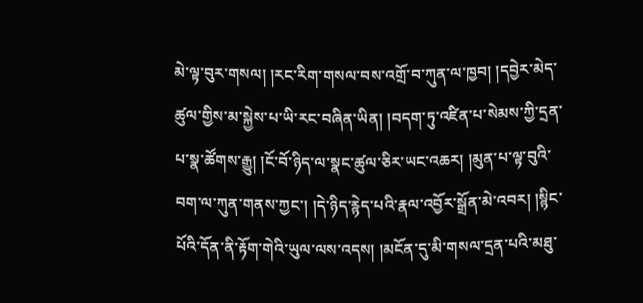མེ་ལྟ་བུར་གསལ། །རང་རིག་གསལ་བས་འགྲོ་བ་ཀུན་ལ་ཁྱབ། །དབྱེར་མེད་ཚུལ་གྱིས་མ་སྐྱེས་པ་ཡི་རང་བཞིན་ཡིན། །བདག་ཏུ་འཛིན་པ་སེམས་ཀྱི་དྲན་པ་སྣ་ཚོགས་རྒྱུ། །ངོ་བོ་ཉིད་ལ་སྣང་ཚུལ་ཅིར་ཡང་འཆར། །མུན་པ་ལྟ་བུའི་བག་ལ་ཀུན་གནས་ཀྱང་། །དེ་ཉིད་རྙེད་པའི་རྣལ་འབྱོར་སྒྲོན་མེ་འབར། །སྙིང་པོའི་དོན་ནི་རྟོག་གེའི་ཡུལ་ལས་འདས། །མངོན་དུ་མི་གསལ་དྲན་པའི་མཐུ་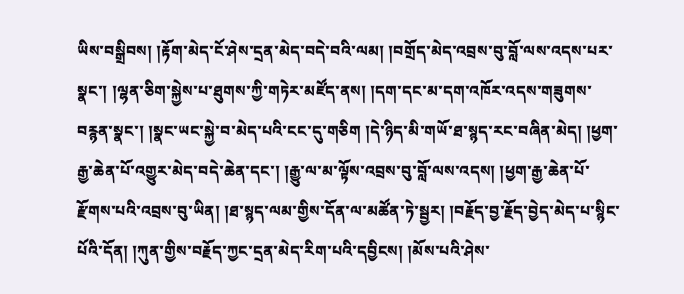ཡིས་བསྒྲིབས། །རྟོག་མེད་ངོ་ཤེས་དྲན་མེད་བདེ་བའི་ལམ། །བགྲོད་མེད་འབྲས་བུ་བློ་ལས་འདས་པར་སྣང་། །ལྷན་ཅིག་སྐྱེས་པ་ཐུགས་ཀྱི་གཏེར་མཛོད་ནས། །དག་དང་མ་དག་འཁོར་འདས་གཟུགས་བརྙན་སྣང་། །སྣང་ཡང་སྐྱེ་བ་མེད་པའི་ངང་དུ་གཅིག །དེ་ཉིད་མི་གཡོ་ཐ་སྙད་རང་བཞིན་མེད། །ཕྱག་རྒྱ་ཆེན་པོ་འགྱུར་མེད་བདེ་ཆེན་དང་། །རྒྱུ་ལ་མ་ལྟོས་འབྲས་བུ་བློ་ལས་འདས། །ཕྱག་རྒྱ་ཆེན་པོ་རྫོགས་པའི་འབྲས་བུ་ཡིན། །ཐ་སྙད་ལམ་གྱིས་དོན་ལ་མཚོན་ཏེ་སྦྱར། །བརྗོད་བྱ་རྗོད་བྱེད་མེད་པ་སྙིང་པོའི་དོན། །ཀུན་གྱིས་བརྗོད་ཀྱང་དྲན་མེད་རིག་པའི་དབྱིངས། །མོས་པའི་ཤེས་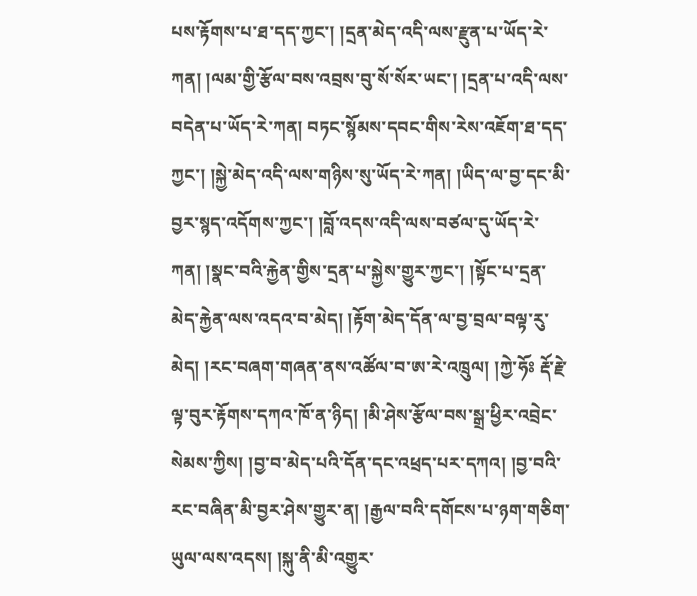པས་རྟོགས་པ་ཐ་དད་ཀྱང་། །དྲན་མེད་འདི་ལས་རྫུན་པ་ཡོད་རེ་ཀན། །ལམ་གྱི་རྩོལ་བས་འབྲས་བུ་སོ་སོར་ཡང་། །དྲན་པ་འདི་ལས་བདེན་པ་ཡོད་རེ་ཀན། བཏང་སྙོམས་དབང་གིས་རེས་འཇོག་ཐ་དད་ཀྱང་། །སྐྱེ་མེད་འདི་ལས་གཉིས་སུ་ཡོད་རེ་ཀན། །ཡིད་ལ་བྱ་དང་མི་བྱར་སྙད་འདོགས་ཀྱང་། །བློ་འདས་འདི་ལས་བཙལ་དུ་ཡོད་རེ་ཀན། །སྣང་བའི་རྐྱེན་གྱིས་དྲན་པ་སྐྱེས་གྱུར་ཀྱང་། །སྟོང་པ་དྲན་མེད་རྐྱེན་ལས་འདའ་བ་མེད། །རྟོག་མེད་དོན་ལ་བྱ་བྲལ་བལྟ་རུ་མེད། །རང་བཞག་གཞན་ནས་འཚོལ་བ་ཨ་རེ་འཁྲུལ། །ཀྱེ་ཧོཿ རྡོ་རྗེ་ལྟ་བུར་རྟོགས་དཀའ་ཁོ་ན་ཉིད། །མི་ཤེས་རྩོལ་བས་སྒྲ་ཕྱིར་འབྲེང་སེམས་ཀྱིས། །བྱ་བ་མེད་པའི་དོན་དང་འཕྲད་པར་དཀའ། །བྱ་བའི་རང་བཞིན་མི་བྱར་ཤེས་གྱུར་ན། །རྒྱལ་བའི་དགོངས་པ་ཉག་གཅིག་ཡུལ་ལས་འདས། །སྐུ་ནི་མི་འགྱུར་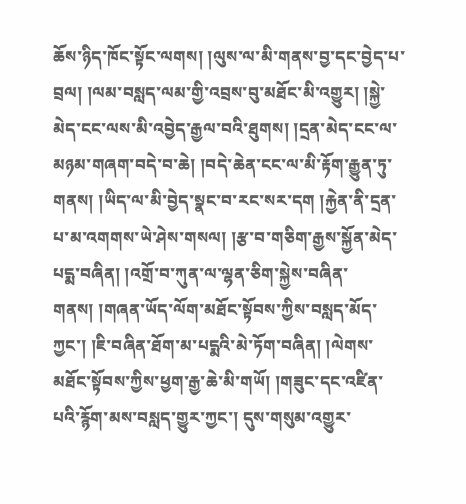ཆོས་ཉིད་ཁོང་སྟོང་ལགས། །ལུས་ལ་མི་གནས་བྱ་དང་བྱེད་པ་བྲལ། །ལམ་བསླད་ལམ་གྱི་འབྲས་བུ་མཐོང་མི་འགྱུར། །སྐྱེ་མེད་ངང་ལས་མི་འབྱེད་རྒྱལ་བའི་ཐུགས། །དྲན་མེད་ངང་ལ་མཉམ་གཞག་བདེ་བ་ཆེ། །བདེ་ཆེན་ངང་ལ་མི་རྟོག་རྒྱུན་ཏུ་གནས། །ཡིད་ལ་མི་བྱེད་སྣང་བ་རང་སར་དག །རྐྱེན་ནི་དྲན་པ་མ་འགགས་ཡེ་ཤེས་གསལ། །རྩ་བ་གཅིག་རྒྱས་སྐྱོན་མེད་པདྨ་བཞིན། །འགྲོ་བ་ཀུན་ལ་ལྷན་ཅིག་སྐྱེས་བཞིན་གནས། །གཞན་ཡོད་ལོག་མཐོང་སྟོབས་ཀྱིས་བསླད་མོད་ཀྱང་། །ཇི་བཞིན་ཐོག་མ་པདྨའི་མེ་ཏོག་བཞིན། །ལེགས་མཐོང་སྟོབས་ཀྱིས་ཕྱག་རྒྱ་ཆེ་མི་གཡོ། །གཟུང་དང་འཛིན་པའི་རྙོག་མས་བསླད་གྱུར་ཀྱང་། དུས་གསུམ་འགྱུར་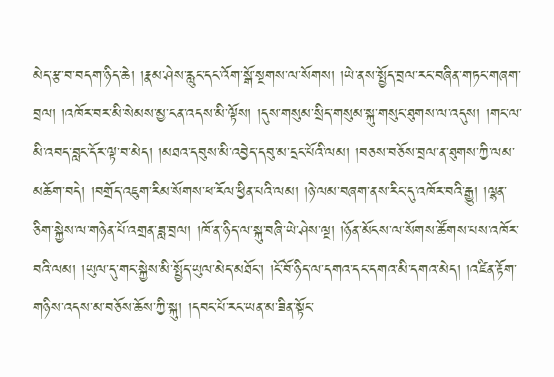མེད་རྩ་བ་བདག་ཉིད་ཆེ། །རྣམ་ཤེས་རླུང་དང་འོག་སྒོ་སྔགས་ལ་སོགས། །ཡེ་ནས་སྤྱོད་བྲལ་རང་བཞིན་གཏང་གཞག་བྲལ། །འཁོར་བར་མི་སེམས་མྱ་ངན་འདས་མི་ལྟོས། །དུས་གསུམ་སྲིད་གསུམ་སྐུ་གསུང་ཐུགས་ལ་འདུས། །གང་ལ་མི་འབད་བླང་དོར་ལྟ་བ་མེད། །མཐའ་དབུས་མི་འབྱེད་དབུ་མ་དྲང་པོའི་ལམ། །བཅས་བཅོས་བྲལ་ན་ཐུགས་ཀྱི་ལམ་མཆོག་བདེ། །བགྲོད་འཇུག་རིམ་སོགས་ཕ་རོལ་ཕྱིན་པའི་ལམ། །ཉེ་ལམ་བཞག་ནས་རིང་དུ་འཁོར་བའི་རྒྱུ། །ལྷན་ཅིག་སྐྱེས་ལ་གཉེན་པོ་འགྲན་ཟླ་བྲལ། །ཁོ་ན་ཉིད་ལ་སྐུ་བཞི་ཡེ་ཤེས་ལྔ། །ཉོན་མོངས་ལ་སོགས་ཚོགས་པས་འཁོར་བའི་ལམ། །ཡུལ་དུ་གང་སྐྱེས་མི་སྤྱོད་ཡུལ་མེད་མཐོང་། །ངོ་བོ་ཉིད་ལ་དགའ་དང་དགའ་མི་དགའ་མེད། །འཛིན་རྟོག་གཉིས་འདས་མ་བཅོས་ཆོས་ཀྱི་སྐུ། །དབང་པོ་རང་ཡན་མ་ཟིན་སྟོང་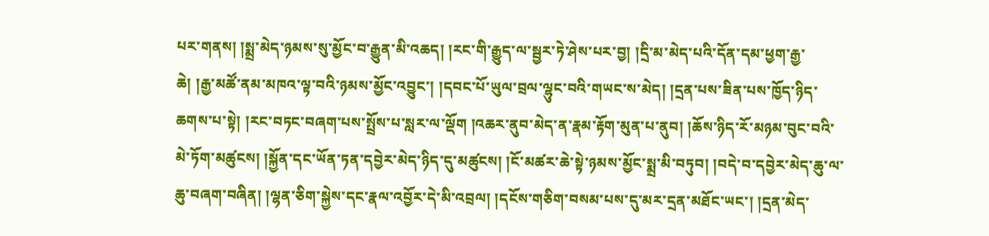པར་གནས། །སྨྲ་མེད་ཉམས་སུ་མྱོང་བ་རྒྱུན་མི་འཆད། །རང་གི་རྒྱུད་ལ་སྦྱར་ཏེ་ཤེས་པར་བྱ། །དྲི་མ་མེད་པའི་དོན་དམ་ཕྱག་རྒྱ་ཆེ། །རྒྱ་མཚོ་ནམ་མཁའ་ལྟ་བའི་ཉམས་མྱོང་འབྱུང་། །དབང་པོ་ཡུལ་བྲལ་ལྷུང་བའི་གཡང་ས་མེད། །དྲན་པས་ཟིན་པས་ཁྱོད་ཉིད་ཆགས་པ་སྟེ། །རང་བཏང་བཞག་པས་སྤྲོས་པ་སླར་ལ་ལྡོག །འཆར་ནུབ་མེད་ན་རྣམ་རྟོག་མུན་པ་ནུབ། །ཆོས་ཉིད་རོ་མཉམ་བུང་བའི་མེ་ཏོག་མཚུངས། །སྐྱོན་དང་ཡོན་ཏན་དབྱེར་མེད་ཉིད་དུ་མཚུངས། །ངོ་མཚར་ཆེ་སྟེ་ཉམས་མྱོང་སྨྲ་མི་བཏུབ། །བདེ་བ་དབྱེར་མེད་ཆུ་ལ་ཆུ་བཞག་བཞིན། །ལྷན་ཅིག་སྐྱེས་དང་རྣལ་འབྱོར་དེ་མི་འབྲལ། །དངོས་གཅིག་བསམ་པས་དུ་མར་དྲན་མཐོང་ཡང་། །དྲན་མེད་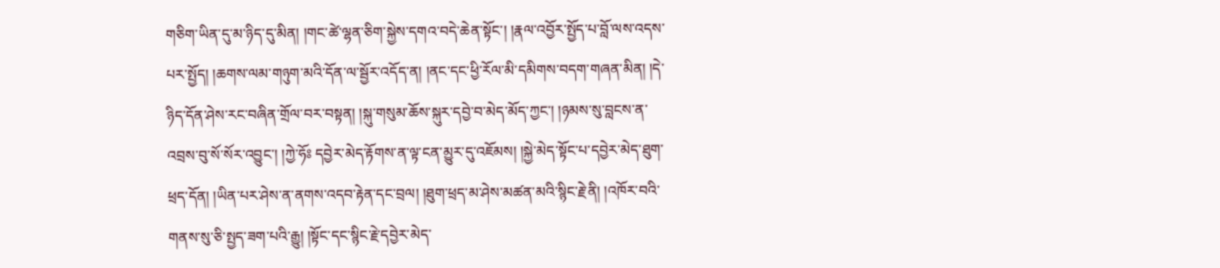གཅིག་ཡིན་དུ་མ་ཉིད་དུ་མིན། །གང་ཚེ་ལྷན་ཅིག་སྐྱེས་དགའ་བདེ་ཆེན་སྟོང་། །རྣལ་འབྱོར་སྤྱོད་པ་བློ་ལས་འདས་པར་སྤྱོད། །ཆགས་ལམ་གཉུག་མའི་དོན་ལ་སྦྱོར་འདོད་ན། །ནང་དང་ཕྱི་རོལ་མི་དམིགས་བདག་གཞན་མིན། །དེ་ཉིད་དོན་ཤེས་རང་བཞིན་གྲོལ་བར་བསྟན། །སྐུ་གསུམ་ཆོས་སྐུར་དབྱེ་བ་མེད་མོད་ཀྱང་། །ཉམས་སུ་བླངས་ན་འབྲས་བུ་སོ་སོར་འབྱུང་། །ཀྱེ་ཧོཿ དབྱེར་མེད་རྟོགས་ན་ལྟ་ངན་མྱུར་དུ་འཇོམས། །སྐྱེ་མེད་སྟོང་པ་དབྱེར་མེད་ཐུག་ཕྲད་དོན། །ཡིན་པར་ཤེས་ན་ནགས་འདབ་རྟེན་དང་བྲལ། །ཐུག་ཕྲད་མ་ཤེས་མཚན་མའི་སྙིང་རྗེ་ནི། །འཁོར་བའི་གནས་སུ་ཅི་སྤྱད་ཟག་པའི་རྒྱུ། །སྟོང་དང་སྙིང་རྗེ་དབྱེར་མེད་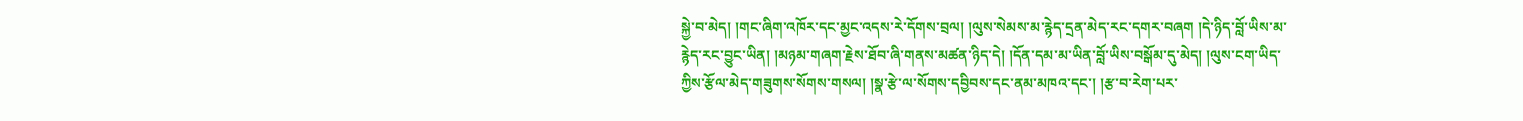སྐྱེ་བ་མེད། །གང་ཞིག་འཁོར་དང་མྱང་འདས་རེ་དོགས་བྲལ། །ལུས་སེམས་མ་རྙེད་དྲན་མེད་རང་དགར་བཞག །དེ་ཉིད་བློ་ཡིས་མ་རྙེད་རང་བྱུང་ཡིན། །མཉམ་གཞག་རྗེས་ཐོབ་ཞི་གནས་མཚན་ཉིད་དེ། །དོན་དམ་མ་ཡིན་བློ་ཡིས་བསྒོམ་དུ་མེད། །ལུས་ངག་ཡིད་ཀྱིས་རྩོལ་མེད་གཟུགས་སོགས་གསལ། །སྣ་རྩེ་ལ་སོགས་དབྱིབས་དང་ནམ་མཁའ་དང་། །རྩ་བ་རེག་པར་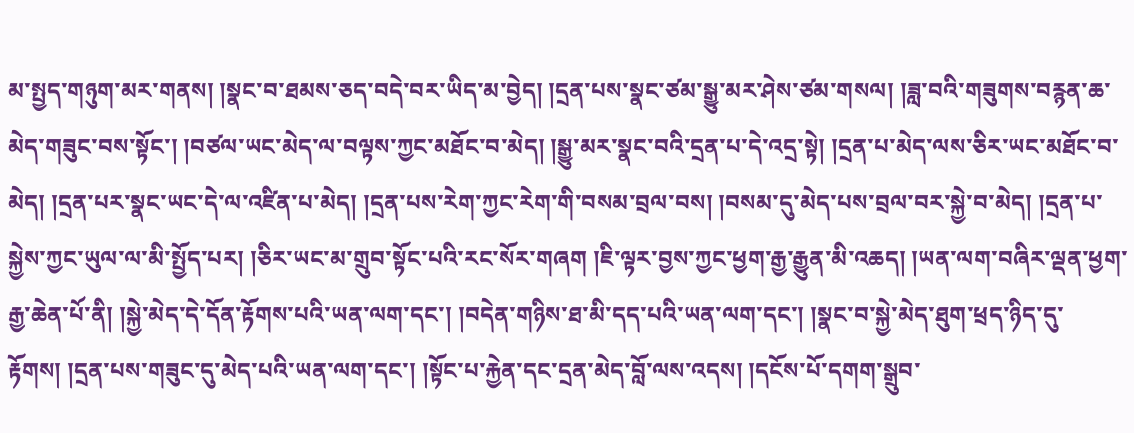མ་སྤྱད་གཉུག་མར་གནས། །སྣང་བ་ཐམས་ཅད་བདེ་བར་ཡིད་མ་བྱེད། །དྲན་པས་སྣང་ཙམ་སྒྱུ་མར་ཤེས་ཙམ་གསལ། །ཟླ་བའི་གཟུགས་བརྙན་ཆ་མེད་གཟུང་བས་སྟོང་། །བཙལ་ཡང་མེད་ལ་བལྟས་ཀྱང་མཐོང་བ་མེད། །སྒྱུ་མར་སྣང་བའི་དྲན་པ་དེ་འདྲ་སྟེ། །དྲན་པ་མེད་ལས་ཅིར་ཡང་མཐོང་བ་མེད། །དྲན་པར་སྣང་ཡང་དེ་ལ་འཛིན་པ་མེད། །དྲན་པས་རེག་ཀྱང་རེག་གི་བསམ་བྲལ་བས། །བསམ་དུ་མེད་པས་བྲལ་བར་སྐྱེ་བ་མེད། །དྲན་པ་སྐྱེས་ཀྱང་ཡུལ་ལ་མི་སྤྱོད་པར། །ཅིར་ཡང་མ་གྲུབ་སྟོང་པའི་རང་སོར་གཞག །ཇི་ལྟར་བྱས་ཀྱང་ཕྱག་རྒྱ་རྒྱུན་མི་འཆད། །ཡན་ལག་བཞིར་ལྡན་ཕྱག་རྒྱ་ཆེན་པོ་ནི། །སྐྱེ་མེད་དེ་དོན་རྟོགས་པའི་ཡན་ལག་དང་། །བདེན་གཉིས་ཐ་མི་དད་པའི་ཡན་ལག་དང་། །སྣང་བ་སྐྱེ་མེད་ཐུག་ཕྲད་ཉིད་དུ་རྟོགས། །དྲན་པས་གཟུང་དུ་མེད་པའི་ཡན་ལག་དང་། །སྟོང་པ་རྐྱེན་དང་དྲན་མེད་བློ་ལས་འདས། །དངོས་པོ་དགག་སྒྲུབ་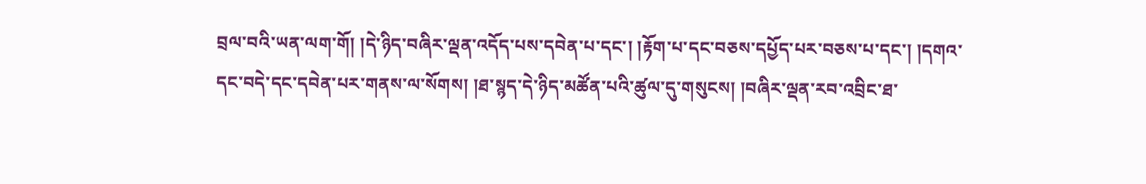བྲལ་བའི་ཡན་ལག་གོ། །དེ་ཉིད་བཞིར་ལྡན་འདོད་པས་དབེན་པ་དང་། །རྟོག་པ་དང་བཅས་དཔྱོད་པར་བཅས་པ་དང་། །དགའ་དང་བདེ་དང་དབེན་པར་གནས་ལ་སོགས། །ཐ་སྙད་དེ་ཉིད་མཚོན་པའི་ཚུལ་དུ་གསུངས། །བཞིར་ལྡན་རབ་འབྲིང་ཐ་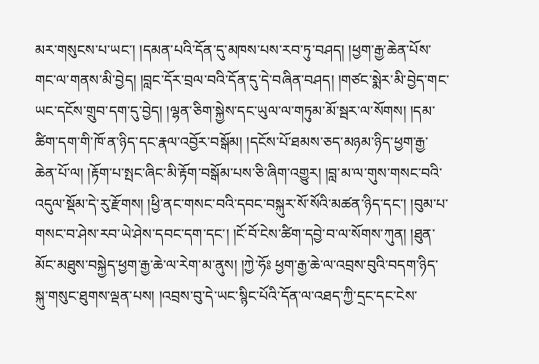མར་གསུངས་པ་ཡང་། །དམན་པའི་དོན་དུ་མཁས་པས་རབ་ཏུ་བཤད། །ཕྱག་རྒྱ་ཆེན་པོས་གང་ལ་གནས་མི་བྱེད། །བླང་དོར་བྲལ་བའི་དོན་དུ་དེ་བཞིན་བཤད། །གཙང་སྨེར་མི་བྱེད་གང་ཡང་དངོས་གྲུབ་དག་དུ་བྱེད། །ལྷན་ཅིག་སྐྱེས་དང་ཡུལ་ལ་གཏུམ་མོ་སྦར་ལ་སོགས། །དམ་ཚིག་དག་གི་ཁོ་ན་ཉིད་དང་རྣལ་འབྱོར་བསྒོམ། །དངོས་པོ་ཐམས་ཅད་མཉམ་ཉིད་ཕྱག་རྒྱ་ཆེན་པོ་ལ། །རྟོག་པ་སྤང་ཞིང་མི་རྟོག་བསྒོམ་པས་ཅི་ཞིག་འགྱུར། །བླ་མ་ལ་གུས་གསང་བའི་འདུལ་སྡོམ་དེ་རུ་རྫོགས། །ཕྱི་ནང་གསང་བའི་དབང་བསྐུར་སོ་སོའི་མཚན་ཉིད་དང་། །བུམ་པ་གསང་བ་ཤེས་རབ་ཡེ་ཤེས་དབང་དག་དང་། །ངོ་བོ་ངེས་ཚིག་དབྱེ་བ་ལ་སོགས་ཀུན། །ཐུན་མོང་མཐུས་བསྐྱེད་ཕྱག་རྒྱ་ཆེ་ལ་རེག་མ་ནུས། །ཀྱེ་ཧོཿ ཕྱག་རྒྱ་ཆེ་ལ་འབྲས་བུའི་བདག་ཉིད་སྐུ་གསུང་ཐུགས་ལྡན་པས། །འབྲས་བུ་དེ་ཡང་སྙིང་པོའི་དོན་ལ་འཐད་ཀྱི་དྲང་དང་ངེས་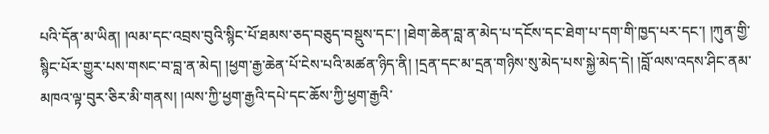པའི་དོན་མ་ཡིན། །ལམ་དང་འབྲས་བུའི་སྙིང་པོ་ཐམས་ཅད་བཅུད་བསྡུས་དང་། །ཐེག་ཆེན་བླ་ན་མེད་པ་དངོས་དང་ཐེག་པ་དག་གི་ཁྱད་པར་དང་། །ཀུན་གྱི་སྙིང་པོར་གྱུར་པས་གསང་བ་བླ་ན་མེད། །ཕྱག་རྒྱ་ཆེན་པོ་ངེས་པའི་མཚན་ཉིད་ནི། །དྲན་དང་མ་དྲན་གཉིས་སུ་མེད་པས་སྐྱེ་མེད་དེ། །བློ་ལས་འདས་ཤིང་ནམ་མཁའ་ལྟ་བུར་ཅིར་མི་གནས། །ལས་ཀྱི་ཕྱག་རྒྱའི་དཔེ་དང་ཆོས་ཀྱི་ཕྱག་རྒྱའི་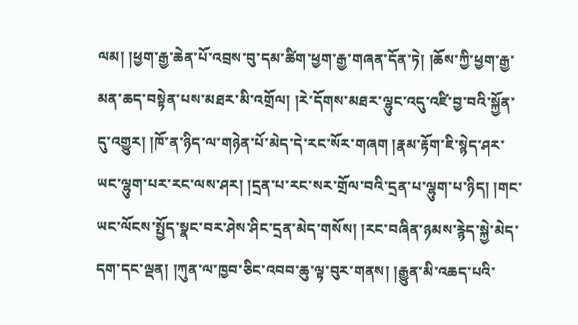ལམ། །ཕྱག་རྒྱ་ཆེན་པོ་འབྲས་བུ་དམ་ཚིག་ཕྱག་རྒྱ་གཞན་དོན་ཏེ། །ཆོས་ཀྱི་ཕྱག་རྒྱ་མན་ཆད་བསྟེན་པས་མཐར་མི་འགྲོལ། །རེ་དོགས་མཐར་ལྷུང་འདུ་འཛི་བྱ་བའི་སྐྱོན་དུ་འགྱུར། །ཁོ་ན་ཉིད་ལ་གཉེན་པོ་མེད་དེ་རང་སོར་གཞག །རྣམ་རྟོག་ཇི་སྙེད་ཤར་ཡང་ལྷུག་པར་རང་ལས་ཤར། །དྲན་པ་རང་སར་གྲོལ་བའི་དྲན་པ་ལྷུག་པ་ཉིད། །གང་ཡང་ལོངས་སྤྱོད་སྣང་བར་ཤེས་ཤིང་དྲན་མེད་གསོས། །རང་བཞིན་ཉམས་རྙེད་སྐྱེ་མེད་དག་དང་ལྡན། །ཀུན་ལ་ཁྱབ་ཅིང་འབབ་ཆུ་ལྟ་བུར་གནས། །རྒྱུན་མི་འཆད་པའི་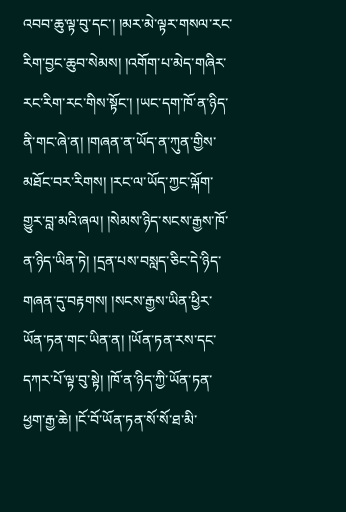འབབ་ཆུ་ལྟ་བུ་དང་། །མར་མེ་ལྟར་གསལ་རང་རིག་བྱང་ཆུབ་སེམས། །འགོག་པ་མེད་གཞིར་རང་རིག་རང་གིས་སྟོང་། །ཡང་དག་ཁོ་ན་ཉིད་ནི་གང་ཞེ་ན། །གཞན་ན་ཡོད་ན་ཀུན་གྱིས་མཐོང་བར་རིགས། །རང་ལ་ཡོད་ཀྱང་ལྐོག་གྱུར་བླ་མའི་ཞལ། །སེམས་ཉིད་སངས་རྒྱས་ཁོ་ན་ཉིད་ཡིན་ཏེ། །དྲན་པས་བསླད་ཅིང་དེ་ཉིད་གཞན་དུ་བརྟགས། །སངས་རྒྱས་ཡིན་ཕྱིར་ཡོན་ཏན་གང་ཡིན་ན། །ཡོན་ཏན་རས་དང་དཀར་པོ་ལྟ་བུ་སྟེ། །ཁོ་ན་ཉིད་ཀྱི་ཡོན་ཏན་ཕྱག་རྒྱ་ཆེ། །ངོ་བོ་ཡོན་ཏན་སོ་སོ་ཐ་མི་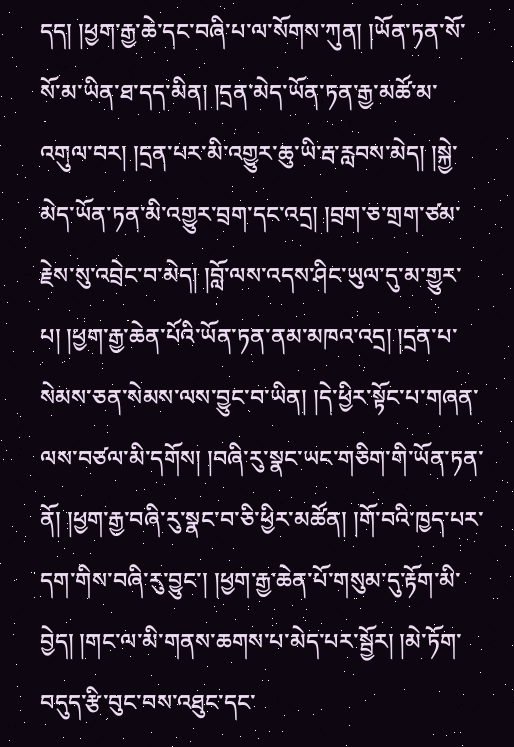དད། །ཕྱག་རྒྱ་ཆེ་དང་བཞི་པ་ལ་སོགས་ཀུན། །ཡོན་ཏན་སོ་སོ་མ་ཡིན་ཐ་དད་མིན། །དྲན་མེད་ཡོན་ཏན་རྒྱ་མཚོ་མ་འགུལ་བར། །དྲན་པར་མི་འགྱུར་ཆུ་ཡི་རྦ་རླབས་མེད། །སྐྱེ་མེད་ཡོན་ཏན་མི་འགྱུར་བྲག་དང་འདྲ། །བྲག་ཅ་གྲག་ཙམ་རྗེས་སུ་འབྲེང་བ་མེད། །བློ་ལས་འདས་ཤིང་ཡུལ་དུ་མ་གྱུར་པ། །ཕྱག་རྒྱ་ཆེན་པོའི་ཡོན་ཏན་ནམ་མཁའ་འདྲ། །དྲན་པ་སེམས་ཅན་སེམས་ལས་བྱུང་བ་ཡིན། །དེ་ཕྱིར་སྟོང་པ་གཞན་ལས་བཙལ་མི་དགོས། །བཞི་རུ་སྣང་ཡང་གཅིག་གི་ཡོན་ཏན་ནོ། །ཕྱག་རྒྱ་བཞི་རུ་སྣང་བ་ཅི་ཕྱིར་མཚོན། །གོ་བའི་ཁྱད་པར་དག་གིས་བཞི་རུ་བྱུང་། །ཕྱག་རྒྱ་ཆེན་པོ་གསུམ་དུ་རྟོག་མི་བྱེད། །གང་ལ་མི་གནས་ཆགས་པ་མེད་པར་སྦྱོར། །མེ་ཏོག་བདུད་རྩི་བུང་བས་འཐུང་དང་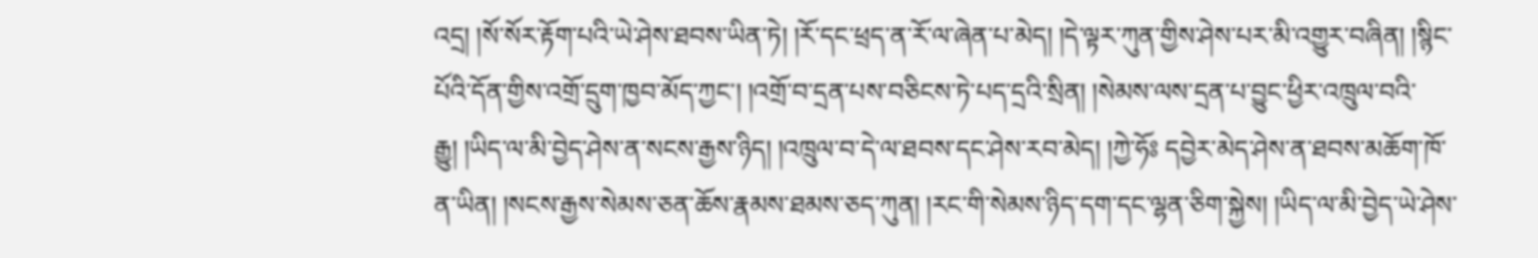འདྲ། །སོ་སོར་རྟོག་པའི་ཡེ་ཤེས་ཐབས་ཡིན་ཏེ། །རོ་དང་ཕྲད་ན་རོ་ལ་ཞེན་པ་མེད། །དེ་ལྟར་ཀུན་གྱིས་ཤེས་པར་མི་འགྱུར་བཞིན། །སྙིང་པོའི་དོན་གྱིས་འགྲོ་དྲུག་ཁྱབ་མོད་ཀྱང་། །འགྲོ་བ་དྲན་པས་བཅིངས་ཏེ་པད་དྲའི་སྲིན། །སེམས་ལས་དྲན་པ་བྱུང་ཕྱིར་འཁྲུལ་བའི་རྒྱུ། །ཡིད་ལ་མི་བྱེད་ཤེས་ན་སངས་རྒྱས་ཉིད། །འཁྲུལ་བ་དེ་ལ་ཐབས་དང་ཤེས་རབ་མེད། །ཀྱེ་ཧོཿ དབྱེར་མེད་ཤེས་ན་ཐབས་མཆོག་ཁོ་ན་ཡིན། །སངས་རྒྱས་སེམས་ཅན་ཆོས་རྣམས་ཐམས་ཅད་ཀུན། །རང་གི་སེམས་ཉིད་དག་དང་ལྷན་ཅིག་སྐྱེས། །ཡིད་ལ་མི་བྱེད་ཡེ་ཤེས་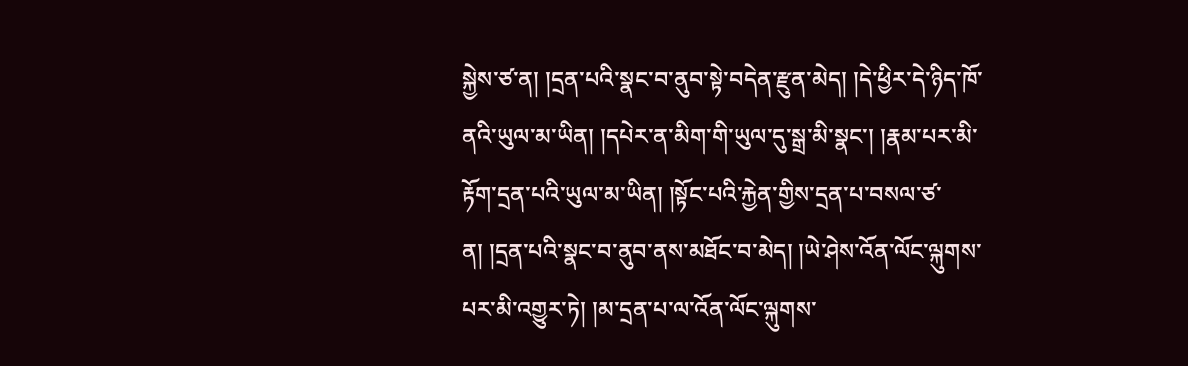སྐྱེས་ཙ་ན། །དྲན་པའི་སྣང་བ་ནུབ་སྟེ་བདེན་རྫུན་མེད། །དེ་ཕྱིར་དེ་ཉིད་ཁོ་ནའི་ཡུལ་མ་ཡིན། །དཔེར་ན་མིག་གི་ཡུལ་དུ་སྒྲ་མི་སྣང་། །རྣམ་པར་མི་རྟོག་དྲན་པའི་ཡུལ་མ་ཡིན། །སྟོང་པའི་རྐྱེན་གྱིས་དྲན་པ་བསལ་ཙ་ན། །དྲན་པའི་སྣང་བ་ནུབ་ནས་མཐོང་བ་མེད། །ཡེ་ཤེས་འོན་ལོང་ལྐུགས་པར་མི་འགྱུར་ཏེ། །མ་དྲན་པ་ལ་འོན་ལོང་ལྐུགས་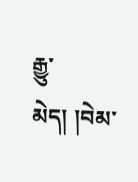རྒྱུ་མེད། །བེམ་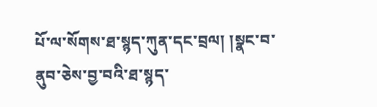པོ་ལ་སོགས་ཐ་སྙད་ཀུན་དང་བྲལ། །སྣང་བ་ནུབ་ཅེས་བྱ་བའི་ཐ་སྙད་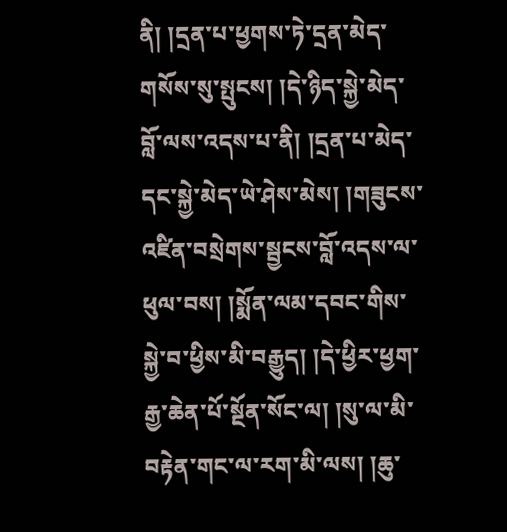ནི། །དྲན་པ་ཕྱགས་ཏེ་དྲན་མེད་གསོས་སུ་སྤུངས། །དེ་ཉིད་སྐྱེ་མེད་བློ་ལས་འདས་པ་ནི། །དྲན་པ་མེད་དང་སྐྱེ་མེད་ཡེ་ཤེས་མེས། །གཟུངས་འཛིན་བསྲེགས་སྦྱངས་བློ་འདས་ལ་ཕུལ་བས། །སྨོན་ལམ་དབང་གིས་སྐྱེ་བ་ཕྱིས་མི་བརྒྱུད། །དེ་ཕྱིར་ཕྱག་རྒྱ་ཆེན་པོ་སྔོན་སོང་ལ། །སུ་ལ་མི་བརྟེན་གང་ལ་རག་མི་ལས། །ཆུ་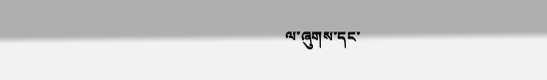ལ་ཞུགས་དང་